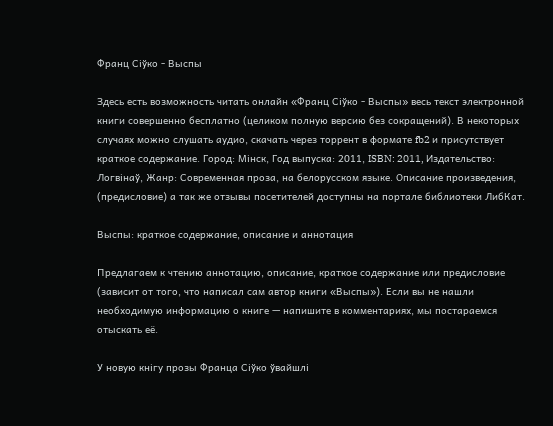Франц Сіўко - Выспы

Здесь есть возможность читать онлайн «Франц Сіўко - Выспы» весь текст электронной книги совершенно бесплатно (целиком полную версию без сокращений). В некоторых случаях можно слушать аудио, скачать через торрент в формате fb2 и присутствует краткое содержание. Город: Мінск, Год выпуска: 2011, ISBN: 2011, Издательство: Логвінаў, Жанр: Современная проза, на белорусском языке. Описание произведения, (предисловие) а так же отзывы посетителей доступны на портале библиотеки ЛибКат.

Выспы: краткое содержание, описание и аннотация

Предлагаем к чтению аннотацию, описание, краткое содержание или предисловие (зависит от того, что написал сам автор книги «Выспы»). Если вы не нашли необходимую информацию о книге — напишите в комментариях, мы постараемся отыскать её.

У новую кнігу прозы Франца Сіўко ўвайшлі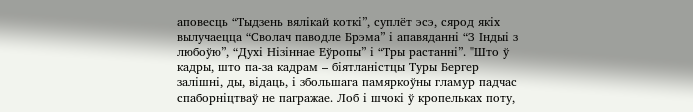аповесць “Тыдзень вялікай коткі”, суплёт эсэ, сярод якіх вылучаецца “Сволач паводле Брэма” і апавяданні “З Індыі з любоўю”, “Духі Нізіннае Еўропы” і “Тры растанні”. "Што ў кадры, што па-за кадрам – біятланістцы Туры Бергер залішні, ды, відаць, і збольшага памяркоўны гламур падчас спаборніцтваў не пагражае. Лоб і шчокі ў кропельках поту,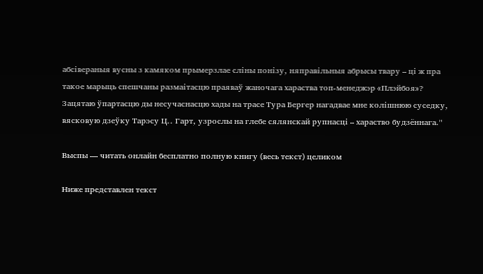абсівераныя вусны з камяком прымерзлае сліны понізу, няправільныя абрысы твару – ці ж пра такое марыць спешчаны размаітасцю праяваў жаночага хараства топ-менеджэр «Плэйбоя»? Зацятаю ўпартасцю ды несучаснасцю хады на трасе Тура Бергер нагадвае мне колішнюю суседку, вясковую дзеўку Тарэсу Ц.. Гарт, узрослы на глебе сялянскай рупнасці – хараство будзённага."

Выспы — читать онлайн бесплатно полную книгу (весь текст) целиком

Ниже представлен текст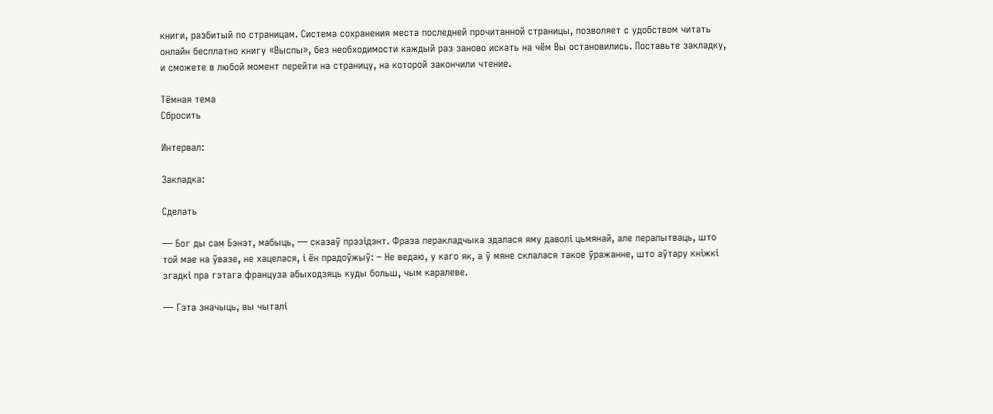книги, разбитый по страницам. Система сохранения места последней прочитанной страницы, позволяет с удобством читать онлайн бесплатно книгу «Выспы», без необходимости каждый раз заново искать на чём Вы остановились. Поставьте закладку, и сможете в любой момент перейти на страницу, на которой закончили чтение.

Тёмная тема
Сбросить

Интервал:

Закладка:

Сделать

— Бог ды сам Бэнэт, мабыць, — сказаў прэзідэнт. Фраза перакладчыка здалася яму даволі цьмянай, але перапытваць, што той мае на ўвазе, не хацелася, і ён прадоўжыў: – Не ведаю, у каго як, а ў мяне склалася такое ўражанне, што аўтару кніжкі згадкі пра гэтага француза абыходзяць куды больш, чым каралеве.

— Гэта значыць, вы чыталі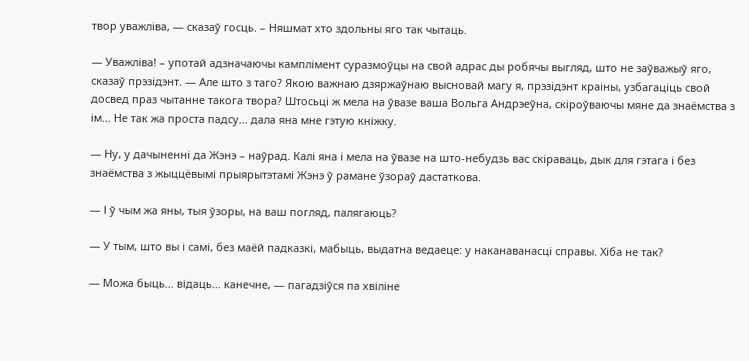твор уважліва, — сказаў госць. – Няшмат хто здольны яго так чытаць.

— Уважліва! – употай адзначаючы камплімент суразмоўцы на свой адрас ды робячы выгляд, што не заўважыў яго, сказаў прэзідэнт. — Але што з таго? Якою важнаю дзяржаўнаю высновай магу я, прэзідэнт краіны, узбагаціць свой досвед праз чытанне такога твора? Штосьці ж мела на ўвазе ваша Вольга Андрэеўна, скіроўваючы мяне да знаёмства з ім... Не так жа проста падсу... дала яна мне гэтую кніжку.

— Ну, у дачыненні да Жэнэ – наўрад. Калі яна і мела на ўвазе на што-небудзь вас скіраваць, дык для гэтага і без знаёмства з жыццёвымі прыярытэтамі Жэнэ ў рамане ўзораў дастаткова.

— І ў чым жа яны, тыя ўзоры, на ваш погляд, палягаюць?

— У тым, што вы і самі, без маёй падказкі, мабыць, выдатна ведаеце: у наканаванасці справы. Хіба не так?

— Можа быць... відаць... канечне, — пагадзіўся па хвіліне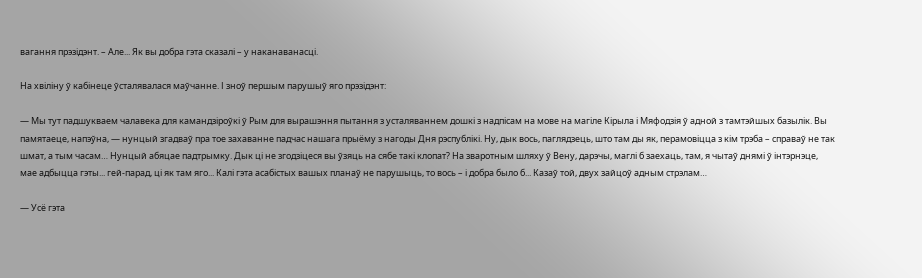вагання прэзідэнт. – Але... Як вы добра гэта сказалі – у наканаванасці.

На хвіліну ў кабінеце ўсталявалася маўчанне. І зноў першым парушыў яго прэзідэнт:

— Мы тут падшукваем чалавека для камандзіроўкі ў Рым для вырашэння пытання з усталяваннем дошкі з надпісам на мове на магіле Кірыла і Мяфодзія ў адной з тамтэйшых базылік. Вы памятаеце, напэўна, — нунцый згадваў пра тое захаванне падчас нашага прыёму з нагоды Дня рэспублікі. Ну, дык вось, паглядзець, што там ды як, перамовіцца з кім трэба – справаў не так шмат, а тым часам… Нунцый абяцае падтрымку. Дык ці не згодзіцеся вы ўзяць на сябе такі клопат? На зваротным шляху ў Вену, дарэчы, маглі б заехаць, там, я чытаў днямі ў інтэрнэце, мае адбыцца гэты... гей-парад, ці як там яго... Калі гэта асабістых вашых планаў не парушыць, то вось – і добра было б... Казаў той, двух зайцоў адным стрэлам…

— Усё гэта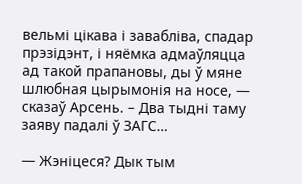вельмі цікава і завабліва, спадар прэзідэнт, і няёмка адмаўляцца ад такой прапановы, ды ў мяне шлюбная цырымонія на носе, — сказаў Арсень. – Два тыдні таму заяву падалі ў ЗАГС…

— Жэніцеся? Дык тым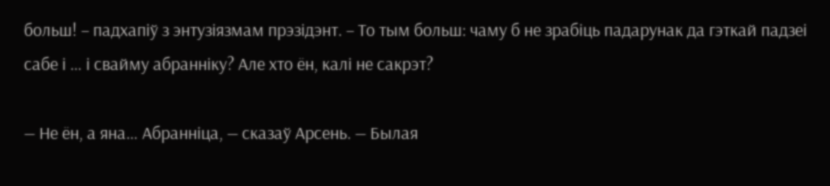больш! – падхапіў з энтузіязмам прэзідэнт. – То тым больш: чаму б не зрабіць падарунак да гэткай падзеі сабе і … і свайму абранніку? Але хто ён, калі не сакрэт?

— Не ён, а яна… Абранніца, — сказаў Арсень. — Былая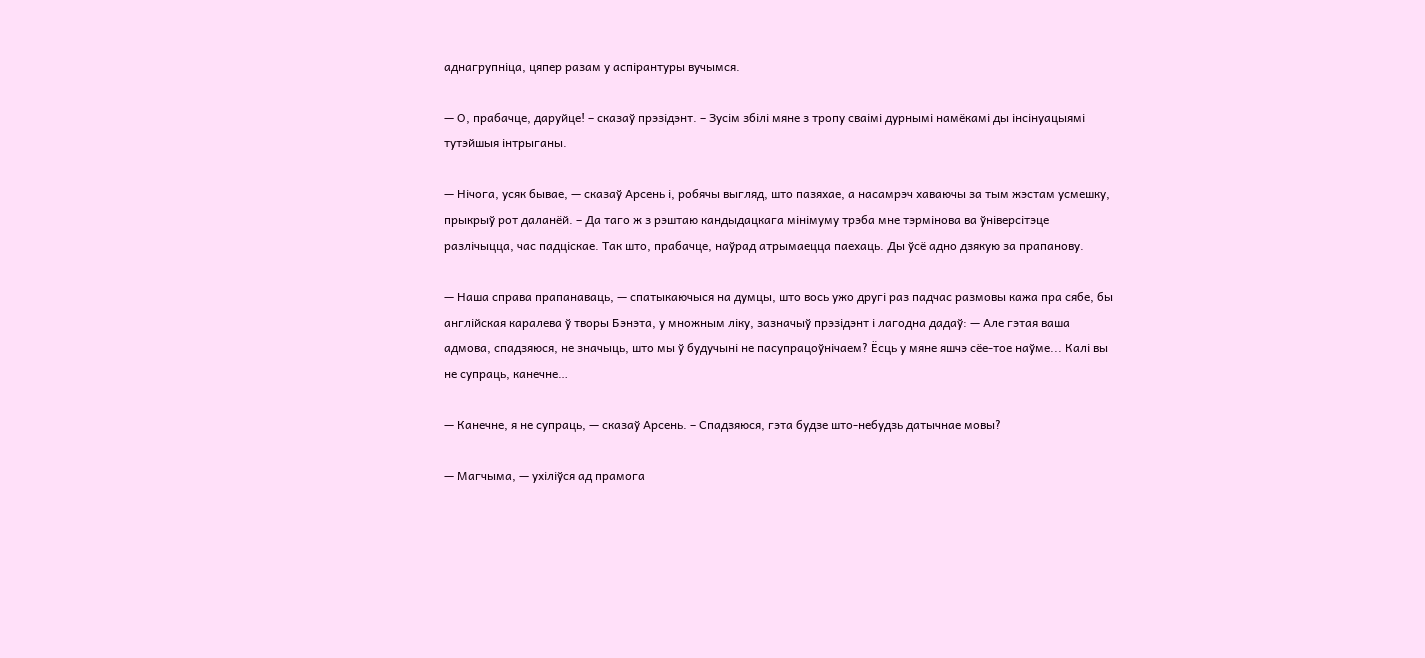аднагрупніца, цяпер разам у аспірантуры вучымся.

— О, прабачце, даруйце! – сказаў прэзідэнт. – Зусім збілі мяне з тропу сваімі дурнымі намёкамі ды інсінуацыямі тутэйшыя інтрыганы.

— Нічога, усяк бывае, — сказаў Арсень і, робячы выгляд, што пазяхае, а насамрэч хаваючы за тым жэстам усмешку, прыкрыў рот даланёй. – Да таго ж з рэштаю кандыдацкага мінімуму трэба мне тэрмінова ва ўніверсітэце разлічыцца, час падціскае. Так што, прабачце, наўрад атрымаецца паехаць. Ды ўсё адно дзякую за прапанову.

— Наша справа прапанаваць, — спатыкаючыся на думцы, што вось ужо другі раз падчас размовы кажа пра сябе, бы англійская каралева ў творы Бэнэта, у множным ліку, зазначыў прэзідэнт і лагодна дадаў: — Але гэтая ваша адмова, спадзяюся, не значыць, што мы ў будучыні не пасупрацоўнічаем? Ёсць у мяне яшчэ сёе-тое наўме... Калі вы не супраць, канечне…

— Канечне, я не супраць, — сказаў Арсень. – Спадзяюся, гэта будзе што-небудзь датычнае мовы?

— Магчыма, — ухіліўся ад прамога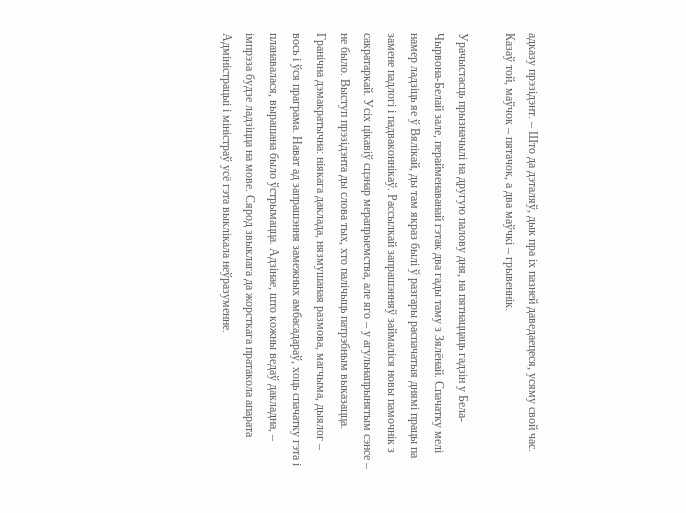адказу прэзідэнт. – Што да дэталяў, дык пра іх пазней даведаецеся, усяму свой час. Казаў той, маўчок – пятачок, а два маўчкі – грывеннік.

Урачыстасць прызначылі на другую палову дня, на пятнаццаць гадзін у Бела-Чырвона-Белай зале, перайменаванай гэтак два гады таму з Зялёнай. Спачатку мелі намер ладзіць яе ў Вялікай, ды там якраз былі ў разгары распачатыя днямі працы па замене падлогі і падваконнікаў. Рассылкай запрашэнняў займаліся новы памочнік з сакратаркай. Усіх цікавіў сцэнар мерапрыемства, але яго – у агульнапрынятым сэнсе – не было. Выступ прэзідэнта ды слова тых, хто палічыць патрэбным выказацца. Гранічна дэмакратычна: ніякага даклада, нязмушаная размова, магчыма, дыялог – вось і ўся праграма. Нават ад запрашэння замежных амбасадараў, хоць спачатку гэта і планавалася, вырашана было ўстрымацца. Адзінае, што кожны ведаў дакладна, – імпрэза будзе ладзіцца на мове. Сярод звыклага да жорсткага пратакола апарата Адміністрацыі і міністраў усё гэта выклікала неўразуменне.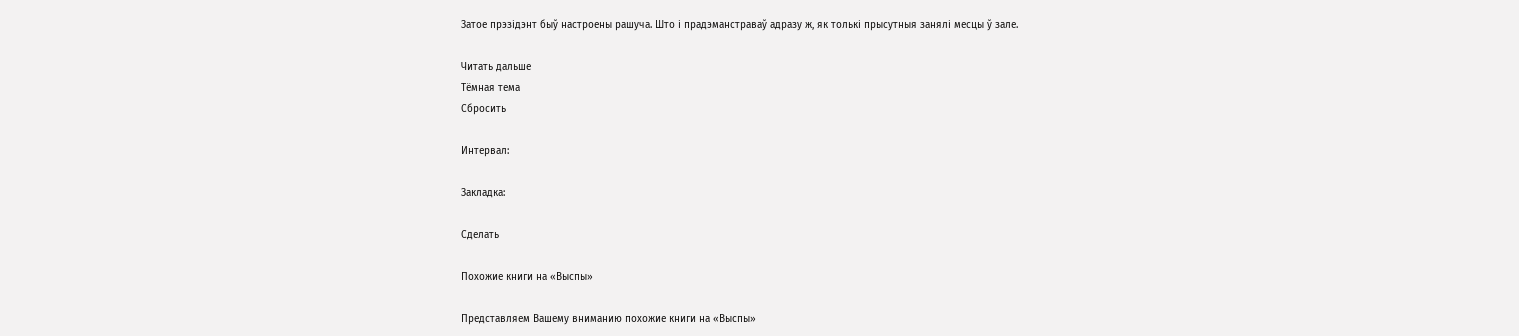Затое прэзідэнт быў настроены рашуча. Што і прадэманстраваў адразу ж, як толькі прысутныя занялі месцы ў зале.

Читать дальше
Тёмная тема
Сбросить

Интервал:

Закладка:

Сделать

Похожие книги на «Выспы»

Представляем Вашему вниманию похожие книги на «Выспы»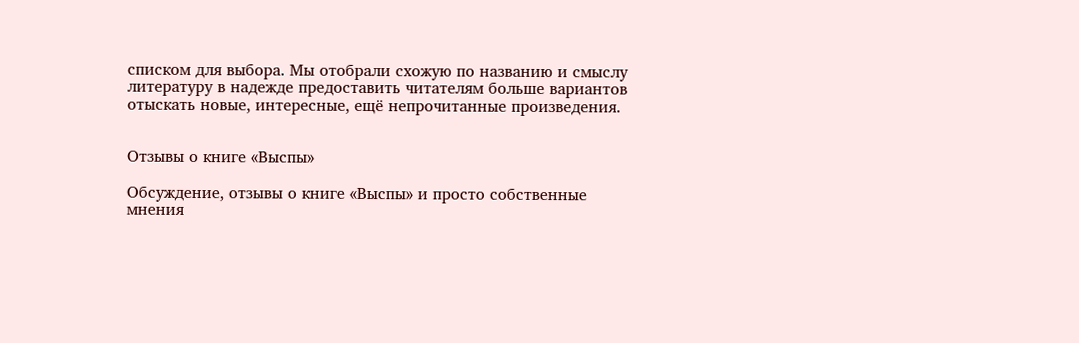списком для выбора. Мы отобрали схожую по названию и смыслу литературу в надежде предоставить читателям больше вариантов отыскать новые, интересные, ещё непрочитанные произведения.


Отзывы о книге «Выспы»

Обсуждение, отзывы о книге «Выспы» и просто собственные мнения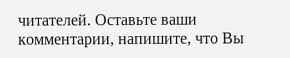читателей. Оставьте ваши комментарии, напишите, что Вы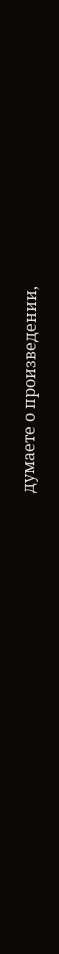думаете о произведении,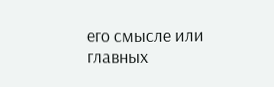его смысле или главных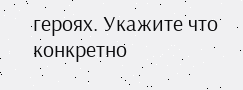героях. Укажите что конкретно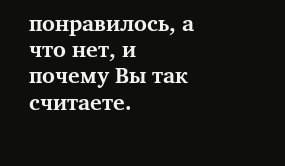понравилось, а что нет, и почему Вы так считаете.